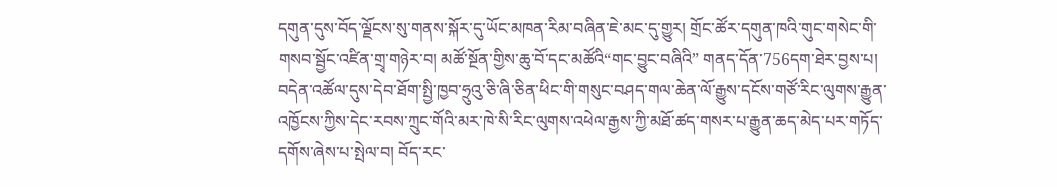དགུན་དུས་བོད་ལྗོངས་སུ་གནས་སྐོར་དུ་ཡོང་མཁན་རིམ་བཞིན་ཇེ་མང་དུ་གྱུར། གྲོང་ཚོར་དགུན་ཁའི་གུང་གསེང་གི་གསབ་སྦྱོང་འཛིན་གྲྭ་གཉེར་བ། མཚོ་སྔོན་གྱིས་ཆུ་བོ་དང་མཚོའི“གང་བྱུང་བཞིའི” གནད་དོན་756དག་ཐེར་བྱས་པ། བདེན་འཚོལ་དུས་དེབ་ཐོག་སྤྱི་ཁྱབ་ཧྲུའུ་ཅི་ཞི་ཅིན་ཕིང་གི་གསུང་བཤད་གལ་ཆེན་ལོ་རྒྱུས་དངོས་གཙོ་རིང་ལུགས་རྒྱུན་འཁྱོངས་ཀྱིས་དེང་རབས་ཀྲུང་གོའི་མར་ཁེ་སི་རིང་ལུགས་འཕེལ་རྒྱས་ཀྱི་མཐོ་ཚད་གསར་པ་རྒྱུན་ཆད་མེད་པར་གཏོད་དགོས་ཞེས་པ་སྤེལ་བ། བོད་རང་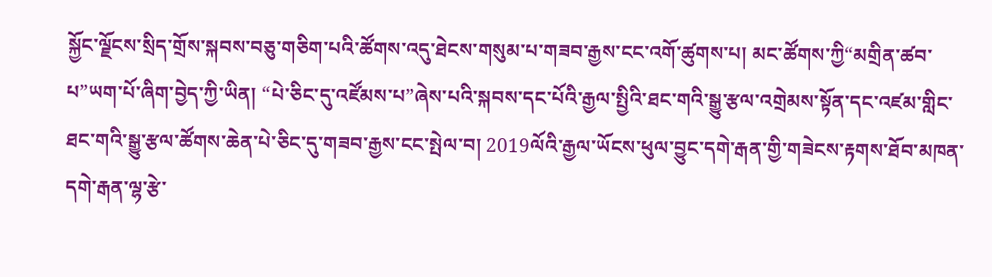སྐྱོང་ལྗོངས་སྲིད་གྲོས་སྐབས་བཅུ་གཅིག་པའི་ཚོགས་འདུ་ཐེངས་གསུམ་པ་གཟབ་རྒྱས་ངང་འགོ་ཚུགས་པ། མང་ཚོགས་ཀྱི“མགྲིན་ཚབ་པ”ཡག་པོ་ཞིག་བྱེད་ཀྱི་ཡིན། “པེ་ཅིང་དུ་འཛོམས་པ”ཞེས་པའི་སྐབས་དང་པོའི་རྒྱལ་སྤྱིའི་ཐང་གའི་སྒྱུ་རྩལ་འགྲེམས་སྟོན་དང་འཛམ་གླིང་ཐང་གའི་སྒྱུ་རྩལ་ཚོགས་ཆེན་པེ་ཅིང་དུ་གཟབ་རྒྱས་ངང་སྤེལ་བ། 2019ལོའི་རྒྱལ་ཡོངས་ཕུལ་བྱུང་དགེ་རྒན་གྱི་གཟེངས་རྟགས་ཐོབ་མཁན་དགེ་རྒན་ལྷ་རྩེ་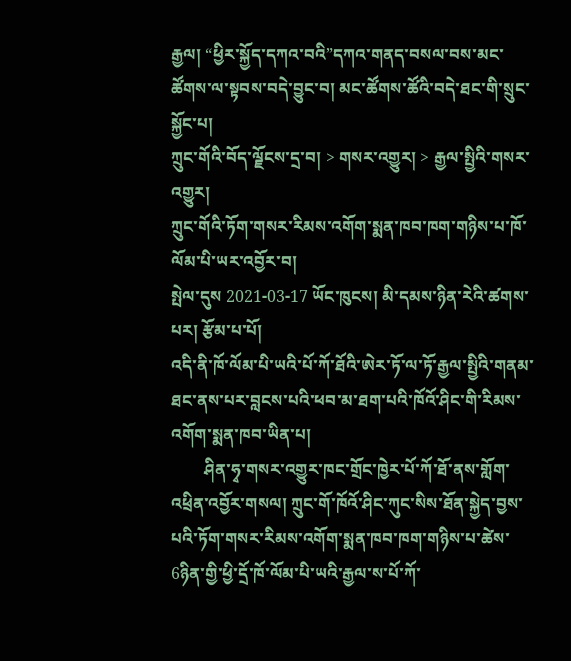རྒྱལ། “ཕྱིར་སྐྱོད་དཀའ་བའི”དཀའ་གནད་བསལ་བས་མང་ཚོགས་ལ་སྟབས་བདེ་བྱུང་བ། མང་ཚོགས་ཚོའི་བདེ་ཐང་གི་སྲུང་སྐྱོང་པ།
ཀྲུང་གོའི་བོད་ལྗོངས་དྲ་བ། > གསར་འགྱུར། > རྒྱལ་སྤྱིའི་གསར་འགྱུར།
ཀྲུང་གོའི་ཏོག་གསར་རིམས་འགོག་སྨན་ཁབ་ཁག་གཉིས་པ་ཁོ་ལོམ་པི་ཡར་འབྱོར་བ།
སྤེལ་དུས 2021-03-17 ཡོང་ཁུངས། མི་དམས་ཉིན་རེའི་ཚགས་པར། རྩོམ་པ་པོ།
འདི་ནི་ཁོ་ལོམ་པི་ཡའི་པོ་ཀོ་ཐོའི་ཨེར་ཏོ་ལ་ཏོ་རྒྱལ་སྤྱིའི་གནམ་ཐང་ནས་པར་བླངས་པའི་ཕབ་མ་ཐག་པའི་ཁོའོ་ཤིང་གི་རིམས་འགོག་སྨན་ཁབ་ཡིན་པ།
        ཤིན་ཧྭ་གསར་འགྱུར་ཁང་གྲོང་ཁྱེར་པོ་ཀོ་ཐོ་ནས་གློག་འཕྲིན་འབྱོར་གསལ། ཀྲུང་གོ་ཁོའོ་ཤིང་ཀུང་སིས་ཐོན་སྐྱེད་བྱས་པའི་ཏོག་གསར་རིམས་འགོག་སྨན་ཁབ་ཁག་གཉིས་པ་ཚེས་6ཉིན་གྱི་ཕྱི་དྲོ་ཁོ་ལོམ་པི་ཡའི་རྒྱལ་ས་པོ་ཀོ་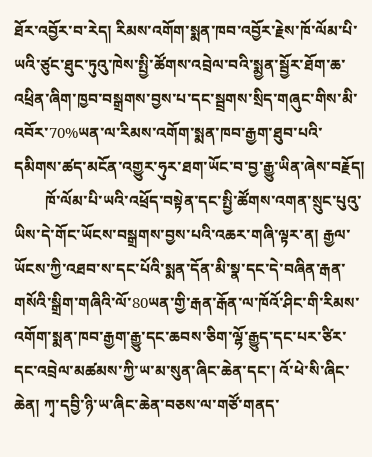ཐོར་འབྱོར་བ་རེད། རིམས་འགོག་སྨན་ཁབ་འབྱོར་རྗེས་ཁོ་ལོམ་པི་ཡའི་ཙུང་ཐུང་ཏུའུ་ཁེས་སྤྱི་ཚོགས་འབྲེལ་བའི་སྨྱན་སྦྱོར་ཐོག་ཆ་འཕྲིན་ཞིག་ཁྱབ་བསྒྲགས་བྱས་པ་དང་སྦྲགས་སྲིད་གཞུང་གིས་མི་འབོར་70%ཡན་ལ་རིམས་འགོག་སྨན་ཁབ་རྒྱག་ཐུབ་པའི་དམིགས་ཚད་མངོན་འགྱུར་ཧུར་ཐག་ཡོང་བ་བྱ་རྒྱུ་ཡིན་ཞེས་བརྗོད།
        ཁོ་ལོམ་པི་ཡའི་འཕྲོད་བསྟེན་དང་སྤྱི་ཚོགས་འགན་སྲུང་པུའུ་ཡིས་དེ་གོང་ཡོངས་བསྒྲགས་བྱས་པའི་འཆར་གཞི་ལྟར་ན། རྒྱལ་ཡོངས་ཀྱི་འཐབ་ས་དང་པོའི་སྨན་དོན་མི་སྣ་དང་དེ་བཞིན་རྒན་གསོའི་སྒྲིག་གཞིའི་ལོ་80ཡན་གྱི་རྒན་རྒོན་ལ་ཁོའོ་ཤིང་གི་རིམས་འགོག་སྨན་ཁབ་རྒྱག་རྒྱུ་དང་ཆབས་ཅིག་ལྷོ་རྒྱུད་དང་པར་ཙིར་དང་འབྲེལ་མཚམས་ཀྱི་ཡ་མ་སུན་ཞིང་ཆེན་དང་། འོ་ཕེ་སི་ཞིང་ཆེན། ཀྭ་དབྱི་ཉི་ཡ་ཞིང་ཆེན་བཅས་ལ་གཙོ་གནད་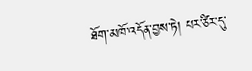ཐོག་མཁོ་འདོན་བྱས་ཏེ། པར་ཙིར་དུ་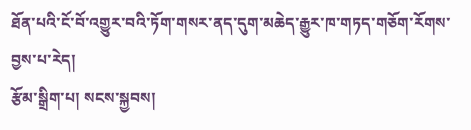ཐོན་པའི་ངོ་བོ་འགྱུར་བའི་ཏོག་གསར་ནད་དུག་མཆེད་རྒྱུར་ཁ་གཏད་གཅོག་རོགས་བྱས་པ་རེད།
རྩོམ་སྒྲིག་པ། སངས་སྐྱབས།